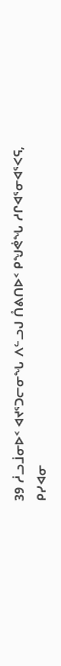39 ᓲᓗᒨᓂᐅᑉ ᐊᔪᕐᑐᓕᓂᖓ ᐱᓪᓗᒍ ᑍᕕᑎᐅᑉ ᑭᖑᕚᖓ ᓱᒋᐊᕐᓂᐊᕐᐸᕋ, ᑭᓯᐊᓂ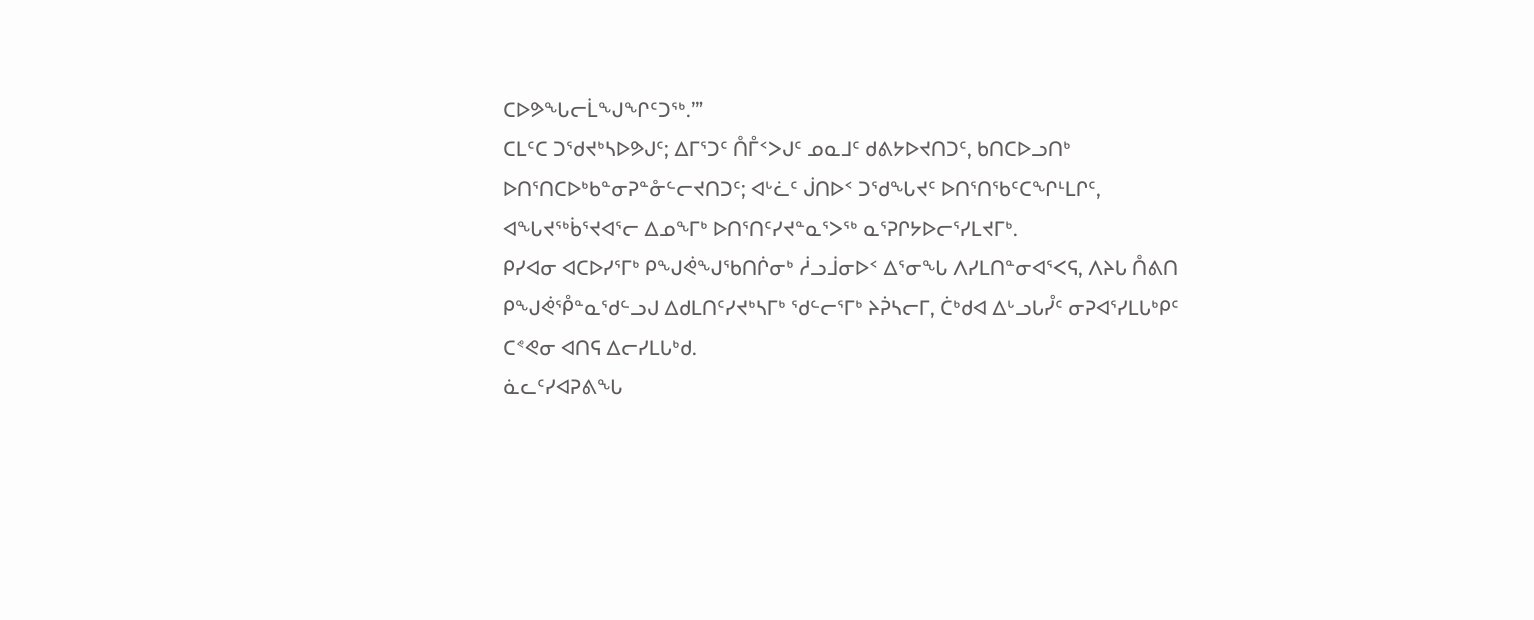ᑕᐅᕗᖓᓕᒫᖑᖏᑦᑐᖅ.’”
ᑕᒪᑦᑕ ᑐᖁᔪᒃᓴᐅᕗᒍᑦ; ᐃᒥᕐᑐᑦ ᑍᒤᑉᐳᒍᑦ ᓄᓇᒧᑦ ᑯᕕᔭᐅᔪᑎᑐᑦ, ᑲᑎᑕᐅᓗᑎᒃ ᐅᑎᕐᑎᑕᐅᒃᑲᓐᓂᕈᓐᓁᓪᓕᔪᑎᑐᑦ; ᐊᒡᓛᑦ ᒎᑎᐅᑉ ᑐᖁᖓᔪᑦ ᐅᑎᕐᑎᖃᑦᑕᖏᒻᒪᒋᑦ, ᐊᖓᔪᖅᑳᕐᔪᐊᕐᓕ ᐃᓄᖕᒥᒃ ᐅᑎᕐᑎᑦᓯᔪᓐᓇᕐᐳᖅ ᓇᕐᕈᒋᔭᐅᓕᕐᓯᒪᔪᒥᒃ.
ᑭᓯᐊᓂ ᐊᑕᐅᓯᕐᒥᒃ ᑭᖑᕚᖑᖃᑎᒌᓂᒃ ᓲᓗᒨᓂᐅᑉ ᐃᕐᓂᖓ ᐱᓯᒪᑎᓐᓂᐊᕐᐸᕋ, ᐱᔨᒐ ᑍᕕᑎ ᑭᖑᕚᕾᓐᓇᖁᓪᓗᒍ ᐃᑯᒪᑎᑦᓯᔪᒃᓴᒥᒃ ᖁᓪᓕᕐᒥᒃ ᔨᕉᓴᓕᒥ, ᑖᒃᑯᐊ ᐃᒡᓗᒐᓮᑦ ᓂᕈᐊᕐᓯᒪᒐᒃᑭᑦ ᑕᕝᕙᓂ ᐊᑎᕋ ᐃᓕᓯᒪᒐᒃᑯ.
ᓈᓚᑦᓯᐊᕈᕕᖓ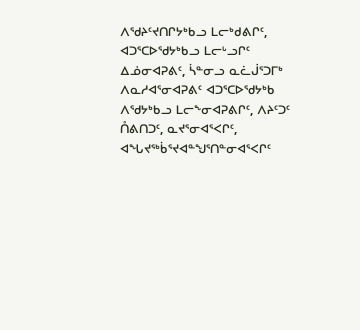ᐱᖁᔨᑦᔪᑎᒋᔭᒃᑲᓗ ᒪᓕᒃᑯᕕᒋᑦ, ᐊᑐᕐᑕᐅᖁᔭᒃᑲᓗ ᒪᓕᒡᓗᒋᑦ ᐃᓅᓂᐊᕈᕕᑦ, ᓵᓐᓂᓗ ᓇᓛᒎᕐᑐᒥᒃ ᐱᓇᓱᐊᕐᓂᐊᕈᕕᑦ ᐊᑐᕐᑕᐅᖁᔭᒃᑲ ᐱᖁᔭᒃᑲᓗ ᒪᓕᖕᓂᐊᕈᕕᒋᑦ, ᐱᔨᑦᑐᑦ ᑍᕕᑎᑐᑦ, ᓇᔪᕐᓂᐊᕐᐸᒋᑦ, ᐊᖓᔪᖅᑳᕐᔪᐊᓐᖑᕐᑎᓐᓂᐊᕐᐸᒋᑦ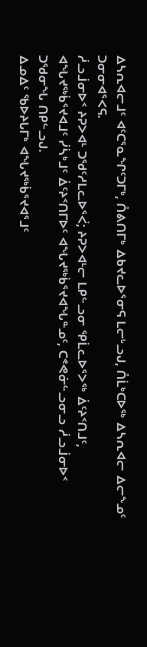ᐃᓴᕆᐊᓕᒧᑦ ᐊᑦᑕᕐᓇᖏᑦᑐᒥᒃ, ᑍᕕᑎᒥᒃ ᐃᑲᔪᓚᐅᕐᓂᕋ ᒪᓕᒡᓗᒍ, ᑍᒫᒃᑕᐅᖅ ᐃᓴᕆᐊᓕ ᐃᓕᖕᓄᑦ ᑐᓂᓂᐊᕐᐸᕋ.
ᓲᓗᒨᓂᐅᑉ ᔨᕈᐳᐊᒻ ᑐᖁᑦᓱᒪᓚᐅᕐᐹ; ᔨᕈᐳᐊᒻᓕ ᒪᑭᓪᓗᓂ ᕿᒫᓚᐅᕐᐳᖅ ᐄᑦᔨᑉᑎᒧᑦ, ᐊᖓᔪᖅᑳᕐᔪᐊᒧᑦ ᓰᓵᒃᒧᑦ ᐄᑦᔨᑉᑎᒥᐅᑦ ᐊᖓᔪᖅᑳᕐᔪᐊᖓᓐᓄᑦ, ᑕᕝᕙᓃᓪᓗᓂᓗ ᓲᓗᒨᓂᐅᑉ ᑐᖁᓂᖓ ᑎᑭᓪᓗᒍ.
ᐃᓄᐃᑦ ᖃᐅᔨᒐᒥᒃ ᐊᖓᔪᖅᑳᕐᔪᐊᕐᒧᑦ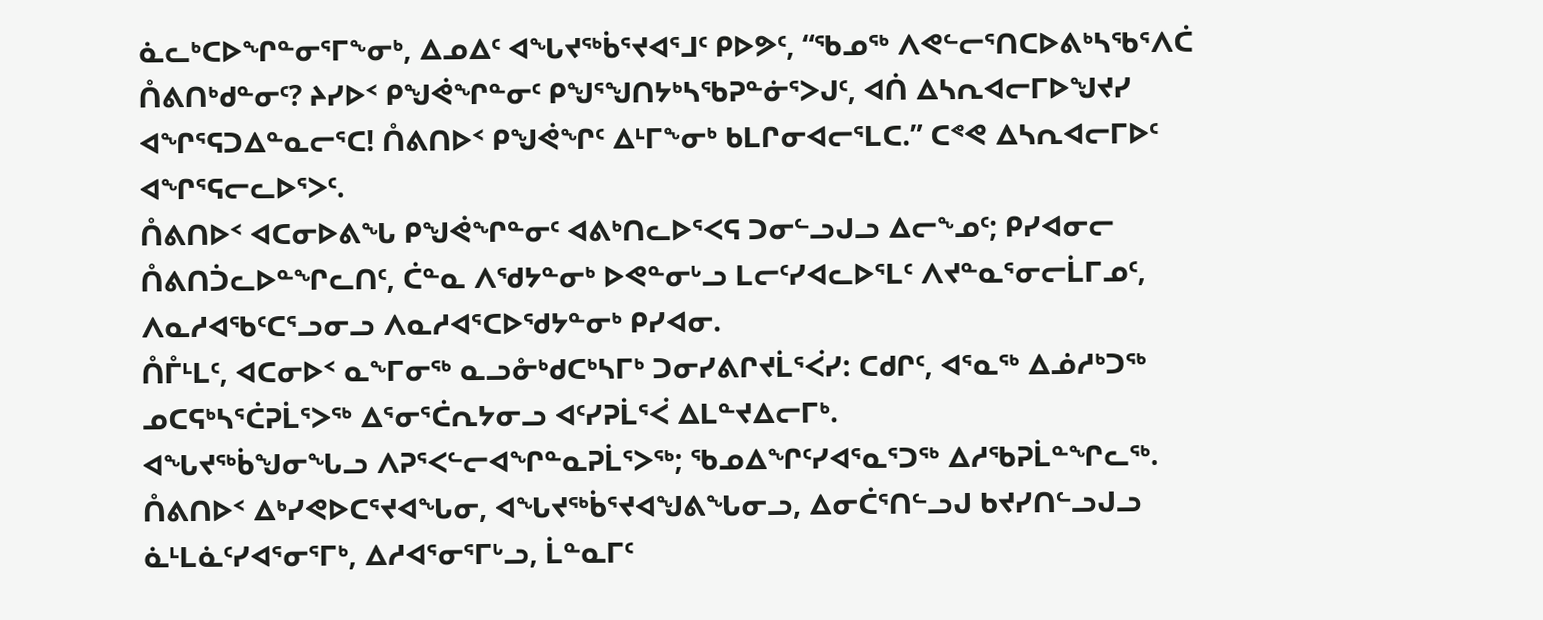ᓈᓚᒃᑕᐅᖏᓐᓂᕐᒥᖕᓂᒃ, ᐃᓄᐃᑦ ᐊᖓᔪᖅᑳᕐᔪᐊᕐᒧᑦ ᑭᐅᕗᑦ, “ᖃᓄᖅ ᐱᕙᓪᓕᕐᑎᑕᐅᕕᒃᓴᖃᕐᐱᑖ ᑍᕕᑎᒃᑯᓐᓂᑦ? ᔨᓯᐅᑉ ᑭᖑᕚᖏᓐᓂᑦ ᑭᖑᕐᖑᑎᔭᒃᓴᖃᕈᓐᓃᕐᐳᒍᑦ, ᐊᑏ ᐃᓴᕆᐊᓕᒥᐅᖑᔪᓯ ᐊᖏᕐᕋᑐᐃᓐᓇᓕᕐᑕ! ᑍᕕᑎᐅᑉ ᑭᖑᕚᖏᑦ ᐃᒻᒥᖕᓂᒃ ᑲᒪᒋᓂᐊᓕᕐᒪᑕ.” ᑕᕝᕙ ᐃᓴᕆᐊᓕᒥᐅᑦ ᐊᖏᕐᕋᓕᓚᐅᕐᐳᑦ.
ᑍᕕᑎᐅᑉ ᐊᑕᓂᐅᕕᖓ ᑭᖑᕚᖏᓐᓂᑦ ᐊᕕᒃᑎᓚᐅᕐᐸᕋ ᑐᓂᓪᓗᒍᓗ ᐃᓕᖕᓄᑦ; ᑭᓯᐊᓂᓕ ᑍᕕᑎᑑᓚᐅᓐᖏᓚᑎᑦ, ᑖᓐᓇ ᐱᖁᔭᓐᓂᒃ ᐅᕙᓐᓂᒡᓗ ᒪᓕᑦᓯᐊᓚᐅᕐᒪᑦ ᐱᔪᓐᓇᕐᓂᓕᒫᒥᓄᑦ, ᐱᓇᓱᐊᖃᑦᑕᕐᓗᓂᓗ ᐱᓇᓱᐊᕐᑕᐅᖁᔭᓐᓂᒃ ᑭᓯᐊᓂ.
ᑍᒤᒻᒪᑦ, ᐊᑕᓂᐅᑉ ᓇᖕᒥᓂᖅ ᓇᓗᓁᒃᑯᑕᒃᓴᒥᒃ ᑐᓂᓯᕕᒋᔪᒫᕐᐹᓯ: ᑕᑯᒋᑦ, ᐊᕐᓇᖅ ᐃᓅᓱᒃᑐᖅ ᓄᑕᕋᒃᓴᕐᑖᕈᒫᕐᐳᖅ ᐃᕐᓂᕐᑖᕆᔭᓂᓗ ᐊᑦᓯᕈᒫᕐᐹ ᐃᒪᓐᔪᐃᓕᒥᒃ.
ᐊᖓᔪᖅᑳᖑᓂᖓᓗ ᐱᕈᕐᐸᓪᓕᐊᖏᓐᓇᕈᒫᕐᐳᖅ; ᖃᓄᐃᖏᑦᓯᐊᕐᓇᕐᑐᖅ ᐃᓱᖃᕈᒫᓐᖏᓚᖅ. ᑍᕕᑎᐅᑉ ᐃᒃᓯᕙᐅᑕᕐᔪᐊᖓᓂ, ᐊᖓᔪᖅᑳᕐᔪᐊᖑᕕᖓᓂᓗ, ᐃᓂᑖᕐᑎᓪᓗᒍ ᑲᔪᓯᑎᓪᓗᒍᓗ ᓈᒻᒪᓈᑦᓯᐊᕐᓂᕐᒥᒃ, ᐃᓱᐊᕐᓂᕐᒥᒡᓗ, ᒫᓐᓇᒥᑦ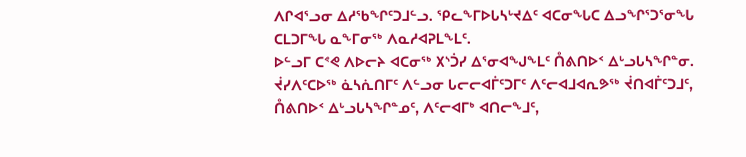ᐱᒋᐊᕐᓗᓂ ᐃᓱᖃᖏᑦᑐᒧᓪᓗ. ᕿᓚᖕᒥᐅᒐᓴᒡᔪᐃᑦ ᐊᑕᓂᖓᑕ ᐃᓗᖏᕐᑐᕐᓂᖓ ᑕᒪᑐᒥᖓ ᓇᖕᒥᓂᖅ ᐱᓇᓱᐊᕈᒪᖕᒪᑦ.
ᐅᓪᓗᒥ ᑕᕝᕙ ᐱᐅᓕᔨ ᐊᑕᓂᖅ ᙭ᔅᑑᓯ ᐃᕐᓂᐊᖑᖕᒪᑦ ᑍᕕᑎᐅᑉ ᐃᒡᓗᒐᓴᖏᓐᓂ.
ᔫᓯᐱᑦᑕᐅᖅ ᓈᓴᕇᑎᒥᑦ ᐱᓪᓗᓂ ᒐᓕᓕᐊᒦᑦᑐᒥᑦ ᐱᑦᓕᐊᒧᐊᕆᕗᖅ ᔫᑎᐊᒦᑦᑐᒧᑦ, ᑍᕕᑎᐅᑉ ᐃᒡᓗᒐᓴᖏᓐᓄᑦ, ᐱᑦᓕᐊᒥᒃ ᐊᑎᓕᖕᒧᑦ,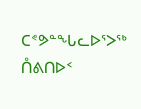ᑕᕝᕗᓐᖓᓚᐅᕐᐳᖅ ᑍᕕᑎᐅᑉ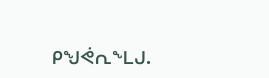ᑭᖑᕚᕆᖕᒪᒍ.